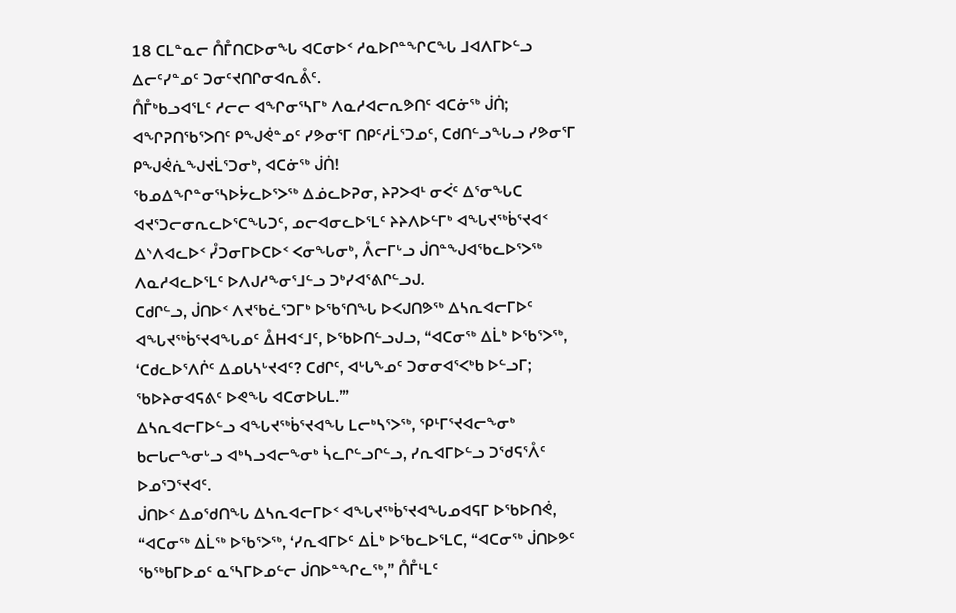18 ᑕᒪᓐᓇᓕ ᑍᒤᑎᑕᐅᓂᖓ ᐊᑕᓂᐅᑉ ᓱᓇᐅᒋᓐᖏᑕᖓ ᒧᐊᐱᒥᐅᓪᓗ ᐃᓕᑦᓯᓐᓄᑦ ᑐᓂᑦᔪᑎᒋᓂᐊᕆᕔᑦ.
ᑍᒤᒃᑲᓗᐊᕐᒪᑦ ᓱᓕᓕ ᐊᖏᓂᕐᓴᒥᒃ ᐱᓇᓱᐊᓕᕆᕗᑎᑦ ᐊᑕᓃᖅ ᒎᑏ; ᐊᖏᕈᑎᖃᕐᐳᑎᑦ ᑭᖑᕚᓐᓄᑦ ᓯᕗᓂᕐᒥ ᑎᑭᑦᓱᒫᕐᑐᓄᑦ, ᑕᑯᑎᓪᓗᖓᓗ ᓯᕗᓂᕐᒥ ᑭᖑᕚᕇᖑᔪᒫᕐᑐᓂᒃ, ᐊᑕᓃᖅ ᒎᑏ!
ᖃᓄᐃᖏᓐᓂᕐᓴᐅᔮᓚᐅᕐᐳᖅ ᐃᓅᓚᐅᕈᓂ, ᔨᕈᐳᐊᒻ ᓂᐹᑦ ᐃᕐᓂᖓᑕ ᐊᔪᕐᑐᓕᓂᕆᓚᐅᕐᑕᖓᑐᑦ, ᓄᓕᐊᓂᓚᐅᕐᒪᑦ ᔨᔨᐱᐅᓪᒥᒃ ᐊᖓᔪᖅᑳᕐᔪᐊᑉ ᐃᔅᐱᐊᓚᐅᑉ ᓮᑐᓂᒥᐅᑕᐅᑉ ᐸᓂᖓᓂᒃ, ᐰᓕᒥᒡᓗ ᒎᑎᓐᖑᐊᖃᓚᐅᕐᐳᖅ ᐱᓇᓱᐊᓚᐅᕐᒪᑦ ᐅᐱᒍᓱᖕᓂᕐᒧᓪᓗ ᑐᒃᓯᐊᕐᕕᒋᓪᓗᒍ.
ᑕᑯᒋᓪᓗ, ᒎᑎᐅᑉ ᐱᔪᖃᓛᕐᑐᒥᒃ ᐅᖃᕐᑎᖓ ᐅᐸᒍᑎᕗᖅ ᐃᓴᕆᐊᓕᒥᐅᑦ ᐊᖓᔪᖅᑳᕐᔪᐊᖓᓄᑦ ᐂᕼᐊᑉᒧᑦ, ᐅᖃᐅᑎᓪᓗᒍᓗ, “ᐊᑕᓂᖅ ᐃᒫᒃ ᐅᖃᕐᐳᖅ, ‘ᑕᑯᓚᐅᕐᐱᒌᑦ ᐃᓄᒐᓴᒡᔪᐊᑦ? ᑕᑯᒋᑦ, ᐊᒡᒐᖕᓄᑦ ᑐᓂᓂᐊᕐᐸᒃᑲ ᐅᓪᓗᒥ; ᖃᐅᔨᓂᐊᕋᕕᑦ ᐅᕙᖓ ᐊᑕᓂᐅᒐᒪ.’”
ᐃᓴᕆᐊᓕᒥᐅᓪᓗ ᐊᖓᔪᖅᑳᕐᔪᐊᖓ ᒪᓕᒃᓴᕐᐳᖅ, ᕿᒻᒥᕐᔪᐊᓕᖕᓂᒃ ᑲᓕᒐᓕᖕᓂᒡᓗ ᐊᒃᓴᓗᐊᓕᖕᓂᒃ ᓵᓚᒋᓪᓗᒋᓪᓗ, ᓯᕆᐊᒥᐅᓪᓗ ᑐᖁᕋᕐᐰᑦ ᐅᓄᕐᑐᕐᔪᐊᑦ.
ᒎᑎᐅᑉ ᐃᓄᖁᑎᖓ ᐃᓴᕆᐊᓕᒥᐅᑉ ᐊᖓᔪᖅᑳᕐᔪᐊᖓᓄᐊᕋᒥ ᐅᖃᐅᑎᕚ, “ᐊᑕᓂᖅ ᐃᒫᖅ ᐅᖃᕐᐳᖅ, ‘ᓯᕆᐊᒥᐅᑦ ᐃᒫᒃ ᐅᖃᓚᐅᕐᒪᑕ, “ᐊᑕᓂᖅ ᒎᑎᐅᕗᑦ ᖃᖅᑲᒥᐅᓄᑦ ᓇᕐᓴᒥᐅᓄᓪᓕ ᒎᑎᐅᓐᖏᓚᖅ,” ᑍᒤᒻᒪᑦ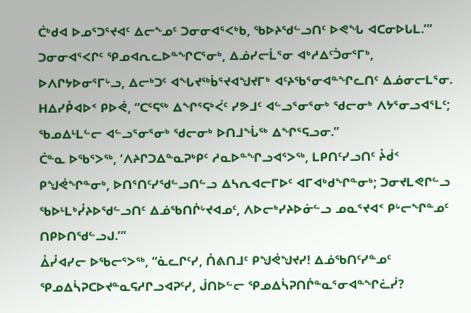ᑖᒃᑯᐊ ᐅᓄᕐᑐᕐᔪᐊᑦ ᐃᓕᖕᓄᑦ ᑐᓂᓂᐊᕐᐸᒃᑲ, ᖃᐅᔨᖁᓪᓗᑎᑦ ᐅᕙᖓ ᐊᑕᓂᐅᒐᒪ.’”
ᑐᓂᓂᐊᕐᐸᒋᑦ ᕿᓄᐊᕆᓚᐅᓐᖏᑕᕐᓂᒃ, ᐃᓅᓯᓕᒫᕐᓂ ᐊᒃᓱᐃᑦᑑᓂᕐᒥᒃ, ᐅᐱᒋᔭᐅᓂᕐᒥᒡᓗ, ᐃᓕᒃᑐᑦ ᐊᖓᔪᖅᑳᕐᔪᐊᖑᔪᒥᒃ ᐊᑦᔨᖃᕐᓂᐊᓐᖏᓚᑎᑦ ᐃᓅᓂᓕᒪᕐᓂ.
ᕼᐃᓯᑬᐊᐅᑉ ᑭᐅᕚ, “ᑕᕐᕋᖅ ᐃᖏᕐᕋᒃᐹᑦ ᓯᕗᒧᑦ ᐊᓪᓗᕐᓂᕐᓂᒃ ᖁᓕᓂᒃ ᐱᔭᕐᓂᓗᐊᕐᒪᑦ; ᖃᓄᐃᒻᒪᓪᓕ ᐊᓪᓗᕐᓂᕐᓂᒃ ᖁᓕᓂᒃ ᐅᑎᒧᖔᖅ ᐃᖏᕐᕋᓗᓂ.”
ᑖᓐᓇ ᐅᖃᕐᐳᖅ, ‘ᐱᔨᒋᑐᐃᓐᓇᕈᒃᑭᑦ ᓱᓇᐅᓐᖏᓗᐊᕐᐳᖅ, ᒪᑭᑎᑦᓯᓗᑎᑦ ᔧᑰᑉ ᑭᖑᕚᖏᓐᓂᒃ, ᐅᑎᕐᑎᑦᓯᖁᓪᓗᑎᓪᓗ ᐃᓴᕆᐊᓕᒥᐅᑦ ᐊᒥᐊᒃᑯᖏᓐᓂᒃ; ᑐᓂᔪᒪᕙᒋᓪᓗ ᖃᐅᒻᒪᒃᓮᔨᐅᖁᓪᓗᑎᑦ ᐃᓅᖃᑎᒌᒡᔪᐊᓄᑦ, ᐱᐅᓕᒃᓯᔨᐅᓃᓪᓗ ᓄᓇᕐᔪᐊᑉ ᑭᒡᓕᖏᓐᓄᑦ ᑎᑭᐅᑎᖁᓪᓗᒍ.’”
ᐂᓮᐊᓯᓕ ᐅᖃᓕᕐᐳᖅ, “ᓈᓚᒋᑦᓯ, ᑍᕕᑎᒧᑦ ᑭᖑᕚᖑᔪᓯ! ᐃᓅᖃᑎᑦᓯᓐᓄᑦ ᕿᓄᐃᓵᕈᑕᐅᔪᓐᓇᕋᓱᒋᓗᐊᕈᑦᓯ, ᒎᑎᐅᓪᓕ ᕿᓄᐃᓵᕈᑎᒌᓐᓇᕐᓂᐊᓐᖏᓛᓰ?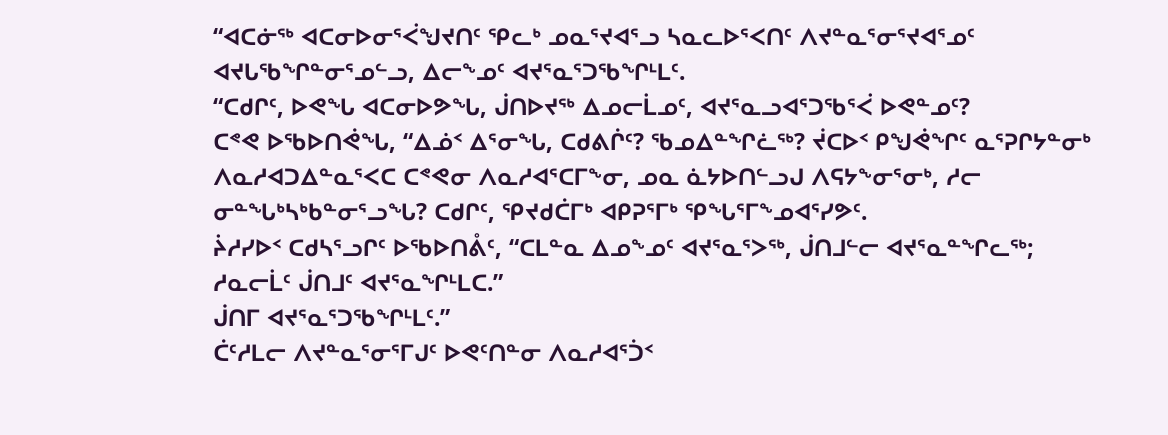“ᐊᑕᓃᖅ ᐊᑕᓂᐅᓂᕐᐹᖑᔪᑎᑦ ᕿᓚᒃ ᓄᓇᕐᔪᐊᕐᓗ ᓴᓇᓚᐅᕐᐸᑎᑦ ᐱᔪᓐᓇᕐᓂᕐᔪᐊᕐᓄᑦ ᐊᔪᒐᖃᖏᓐᓂᕐᓄᓪᓗ, ᐃᓕᖕᓄᑦ ᐊᔪᕐᓇᕐᑐᖃᖏᒻᒪᑦ.
“ᑕᑯᒋᑦ, ᐅᕙᖓ ᐊᑕᓂᐅᕗᖓ, ᒎᑎᐅᔪᖅ ᐃᓄᓕᒫᓄᑦ, ᐊᔪᕐᓇᓗᐊᕐᑐᖃᕐᐹ ᐅᕙᓐᓄᑦ?
ᑕᕝᕙ ᐅᖃᐅᑎᕚᖓ, “ᐃᓅᑉ ᐃᕐᓂᖓ, ᑕᑯᕕᒌᑦ? ᖃᓄᐃᓐᖏᓛᖅ? ᔫᑕᐅᑉ ᑭᖑᕚᖏᑦ ᓇᕐᕈᒋᔭᓐᓂᒃ ᐱᓇᓱᐊᑐᐃᓐᓇᕐᐸᑕ ᑕᕝᕙᓂ ᐱᓇᓱᐊᕐᑕᒥᖕᓂ, ᓄᓇ ᓈᔭᐅᑎᓪᓗᒍ ᐱᕋᔭᖕᓂᕐᓂᒃ, ᓱᓕ ᓂᓐᖓᒃᓴᒃᑲᓐᓂᕐᓗᖓ? ᑕᑯᒋᑦ, ᕿᔪᑯᑖᒥᒃ ᐊᑭᕈᕐᒥᒃ ᕿᖓᕐᒥᖕᓄᐊᕐᓯᕗᑦ.
ᔩᓱᓯᐅᑉ ᑕᑯᓴᕐᓗᒋᑦ ᐅᖃᐅᑎᕔᑦ, “ᑕᒪᓐᓇ ᐃᓄᖕᓄᑦ ᐊᔪᕐᓇᕐᐳᖅ, ᒎᑎᒧᓪᓕ ᐊᔪᕐᓇᓐᖏᓚᖅ; ᓱᓇᓕᒫᑦ ᒎᑎᒧᑦ ᐊᔪᕐᓇᖏᒻᒪᑕ.”
ᒎᑎᒥ ᐊᔪᕐᓇᕐᑐᖃᖏᒻᒪᑦ.”
ᑖᑦᓱᒪᓕ ᐱᔪᓐᓇᕐᓂᕐᒥᒍᑦ ᐅᕙᑦᑎᓐᓂ ᐱᓇᓱᐊᕐᑑᑉ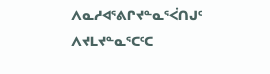ᐱᓇᓱᐊᕐᕕᒋᔪᓐᓇᕐᐹᑎᒍᑦ ᐱᔪᒪᔪᓐᓇᕐᑕᑦᑕ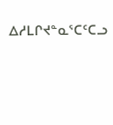ᐃᓱᒪᒋᔪᓐᓇᕐᑕᑦᑕᓗ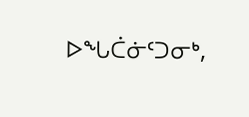ᐅᖓᑖᓃᑦᑐᓂᒃ,